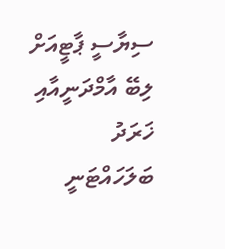ސިޔާސީ ޕާޓީއަށް ލިބޭ އާމްދަނީއާއި ޚަރަދު ބަލަހައްޓަނީ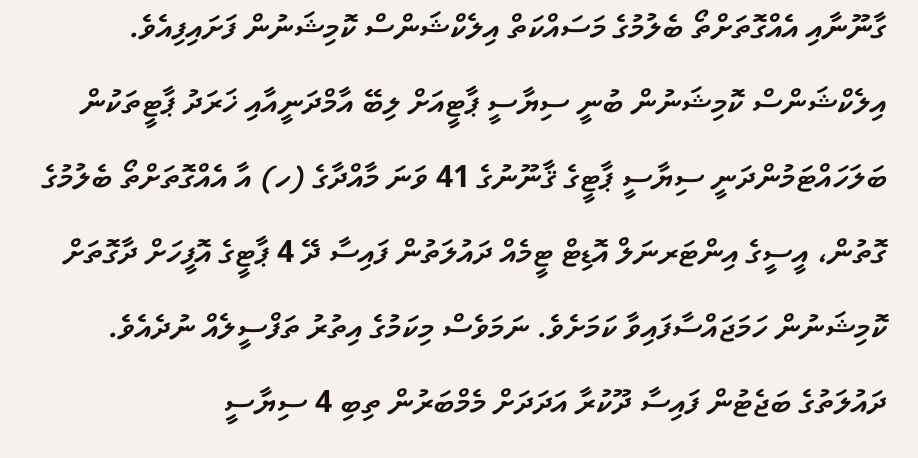ގާނޫނާއި އެއްގޮތަށްތޯ ބެލުމުގެ މަސައްކަތް އިލެކްޝަންސް ކޮމިޝަނުން ފަށައިފިއެވެ.
އިލެކްޝަންސް ކޮމިޝަނުން ބުނީ ސިޔާސީ ޕާޓީއަށް ލިބޭ އާމްދަނީއާއި ޚަރަދު ޕާޓީތަކުން ބަލަހައްޓަމުންދަނީ ސިޔާސީ ޕާޓީގެ ޤާނޫނުގެ 41 ވަނަ މާއްދާގެ (ހ) އާ އެއްގޮތަށްތޯ ބެލުމުގެ ގޮތުން، އީސީގެ އިންޓަރނަލް އޮޑިޓް ޓީމެއް ދައުލަތުން ފައިސާ ދޭ 4 ޕާޓީގެ އޮފީހަށް ދާގޮތަށް ކޮމިޝަނުން ހަމަޖައްސާފައިވާ ކަމަށެވެ. ނަމަވެސް މިކަމުގެ އިތުރު ތަފްސީލެއް ނުދެއެވެ.
ދައުލަތުގެ ބަޖެޓުން ފައިސާ ދޫކުރާ އަދަދަށް މެމްބަރުން ތިބި 4 ސިޔާސީ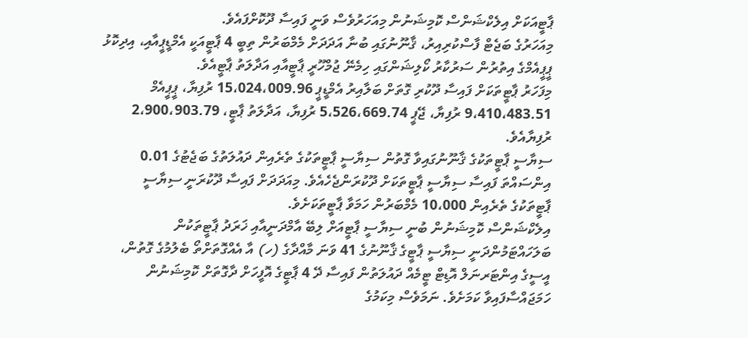ޕާޓީއަކަށް އިލެކްޝަންސް ކޮމިޝަނުން މިއަހަރުވެސް ވަނީ ފައިސާ ދޫކޮށްފައެވެ.
މިއަހަރުގެ ބަޖެޓް ފާސްކުރިއިރު، ޤާނޫނުގައި ބުނާ އަދަދަށް މެމްބަރުން ތިބީ 4 ޕާޓީއަކީ އެމްޑީޕީއާއި، އިދިކޮޅު ޕީޕީއެމްގެ އިތުރުން ސަރުކާރު ކޯލިޝަންގައި ހިމެނޭ ޖުމްހޫރީ ޕާޓީއާއި އަދާލަތު ޕާޓީއެވެ.
މިފަހަރު ޕާޓީތަކަށް ފައިސާ ދޫކުރި ގޮތަށް ބަލާއިރު އެމްޑީޕީ 15،024،009.96 ރުފިޔާ، ޕީޕީއެމް 9،410،483.51 ރުފިޔާ، ޖޭޕީ 5،526،669.74 ރުފިޔާ، އަދާލަތު ޕާޓީ، 2،900،903.79 ރުފިޔާއެވެ.
ސިޔާސީ ޕާޓީތަކުގެ ޤާނޫނުގައިވާ ގޮތުން ސިޔާސީ ޕާޓީތަކުގެ ތެރެއިން ދައުލަތުގެ ބަޖެޓުގެ 0.01 އިންސައްތަ ފައިސާ ސިޔާސީ ޕާޓީތަކަށް ދޫކުރަންޖެހެއެވެ. މިއަދަދަށް ފައިސާ ދޫކުރަނީ ސިޔާސީ ޕާޓީތަކުގެ ތެރެއިން 10،000 މެމްބަރުން ހަމަވާ ޕާޓީތަކަށެވެ.
އިލެކްޝަންސް ކޮމިޝަނުން ބުނީ ސިޔާސީ ޕާޓީއަށް ލިބޭ އާމްދަނީއާއި ޚަރަދު ޕާޓީތަކުން ބަލަހައްޓަމުންދަނީ ސިޔާސީ ޕާޓީގެ ޤާނޫނުގެ 41 ވަނަ މާއްދާގެ (ހ) އާ އެއްގޮތަށްތޯ ބެލުމުގެ ގޮތުން، އީސީގެ އިންޓަރނަލް އޮޑިޓް ޓީމެއް ދައުލަތުން ފައިސާ ދޭ 4 ޕާޓީގެ އޮފީހަށް ދާގޮތަށް ކޮމިޝަނުން ހަމަޖައްސާފައިވާ ކަމަށެވެ. ނަމަވެސް މިކަމުގެ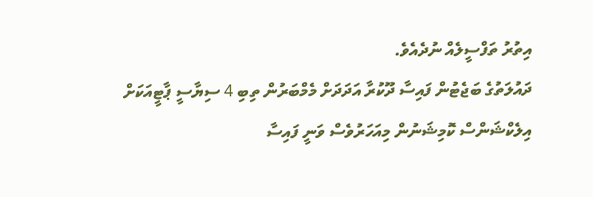އިތުރު ތަފްސީލެއް ނުދެއެވެ.
ދައުލަތުގެ ބަޖެޓުން ފައިސާ ދޫކުރާ އަދަދަށް މެމްބަރުން ތިބި 4 ސިޔާސީ ޕާޓީއަކަށް އިލެކްޝަންސް ކޮމިޝަނުން މިއަހަރުވެސް ވަނީ ފައިސާ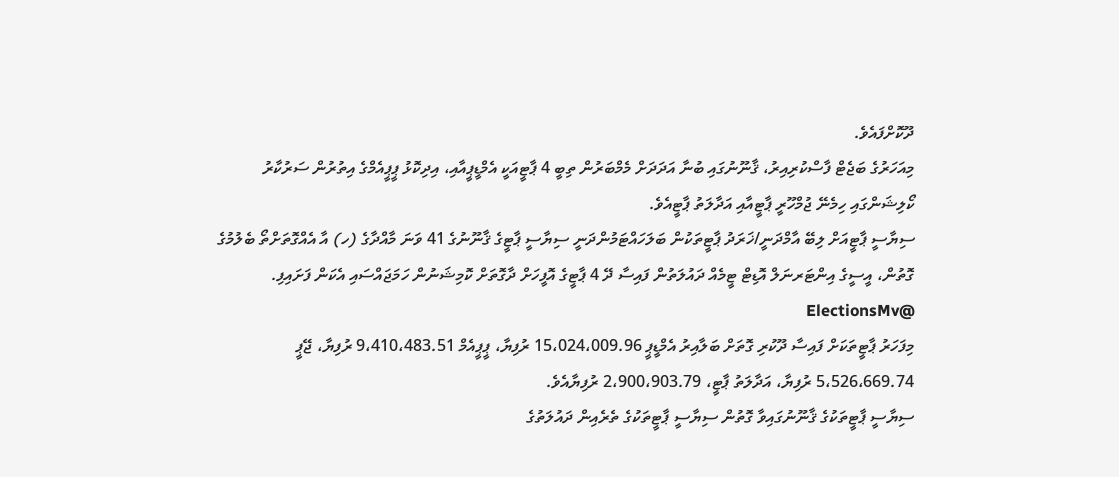ދޫކޮށްފައެވެ.
މިއަހަރުގެ ބަޖެޓް ފާސްކުރިއިރު، ޤާނޫނުގައި ބުނާ އަދަދަށް މެމްބަރުން ތިބީ 4 ޕާޓީއަކީ އެމްޑީޕީއާއި، އިދިކޮޅު ޕީޕީއެމްގެ އިތުރުން ސަރުކާރު ކޯލިޝަންގައި ހިމެނޭ ޖުމްހޫރީ ޕާޓީއާއި އަދާލަތު ޕާޓީއެވެ.
ސިޔާސީ ޕާޓީއަށް ލިބޭ އާމްދަނީ/ޚަރަދު ޕާޓީތަކުން ބަލަހައްޓަމުންދަނީ ސިޔާސީ ޕާޓީގެ ޤާނޫނުގެ 41 ވަނަ މާއްދާގެ (ހ) އާ އެއްގޮތަށްތޯ ބެލުމުގެ ގޮތުން، އީސީގެ އިންޓަރނަލް އޮޑިޓް ޓީމެއް ދައުލަތުން ފައިސާ ދޭ 4 ޕާޓީގެ އޮފީހަށް ދާގޮތަށް ކޮމިޝަނުން ހަމަޖައްސައި އެކަން ފަށައިފި. @ElectionsMv
މިފަހަރު ޕާޓީތަކަށް ފައިސާ ދޫކުރި ގޮތަށް ބަލާއިރު އެމްޑީޕީ 15،024،009.96 ރުފިޔާ، ޕީޕީއެމް 9،410،483.51 ރުފިޔާ، ޖޭޕީ 5،526،669.74 ރުފިޔާ، އަދާލަތު ޕާޓީ، 2،900،903.79 ރުފިޔާއެވެ.
ސިޔާސީ ޕާޓީތަކުގެ ޤާނޫނުގައިވާ ގޮތުން ސިޔާސީ ޕާޓީތަކުގެ ތެރެއިން ދައުލަތުގެ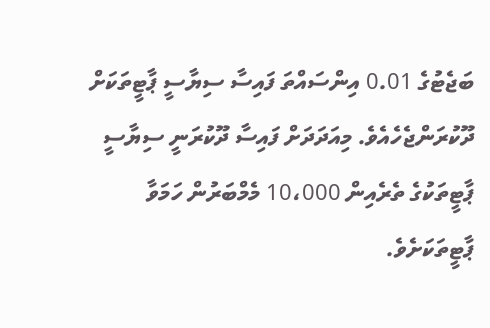ބަޖެޓުގެ 0.01 އިންސައްތަ ފައިސާ ސިޔާސީ ޕާޓީތަކަށް ދޫކުރަންޖެހެއެވެ. މިއަދަދަށް ފައިސާ ދޫކުރަނީ ސިޔާސީ ޕާޓީތަކުގެ ތެރެއިން 10،000 މެމްބަރުން ހަމަވާ ޕާޓީތަކަށެވެ.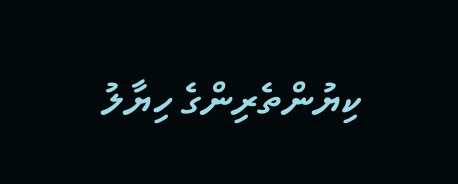ކިޔުންތެރިންގެ ހިޔާލު